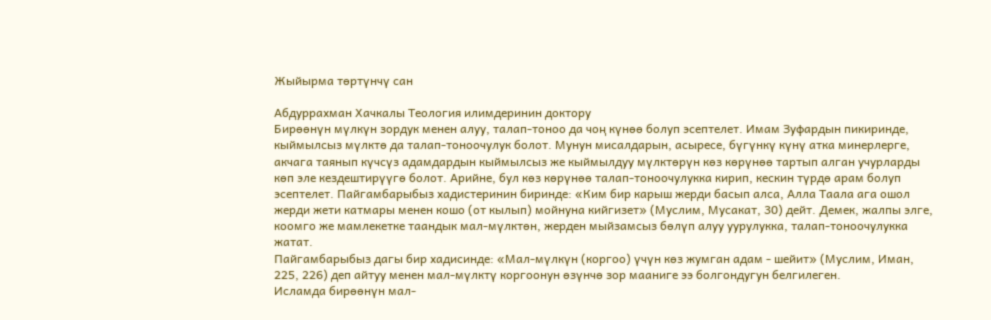Жыйырма төртүнчү сан

Абдуррахман Хачкалы Теология илимдеринин доктору
Бирөөнүн мүлкүн зордук менен алуу, талап-тоноо да чоң күнөө болуп эсептелет. Имам Зуфардын пикиринде, кыймылсыз мүлктө да талап-тоноочулук болот. Мунун мисалдарын, асыресе, бүгүнкү күнү атка минерлерге, акчага таянып күчсүз адамдардын кыймылсыз же кыймылдуу мүлктөрүн көз көрүнөө тартып алган учурларды көп эле кездештирүүгө болот. Арийне, бул көз көрүнөө талап-тоноочулукка кирип, кескин түрдө арам болуп эсептелет. Пайгамбарыбыз хадистеринин биринде: «Ким бир карыш жерди басып алса, Алла Таала ага ошол жерди жети катмары менен кошо (от кылып) мойнуна кийгизет» (Муслим, Мусакат, 30) дейт. Демек, жалпы элге, коомго же мамлекетке таандык мал-мүлктөн, жерден мыйзамсыз бөлүп алуу уурулукка, талап-тоноочулукка жатат.
Пайгамбарыбыз дагы бир хадисинде: «Мал-мүлкүн (коргоо) үчүн көз жумган адам - шейит» (Муслим, Иман, 225, 226) деп айтуу менен мал-мүлктү коргоонун өзүнчө зор мааниге ээ болгондугун белгилеген.
Исламда бирөөнүн мал-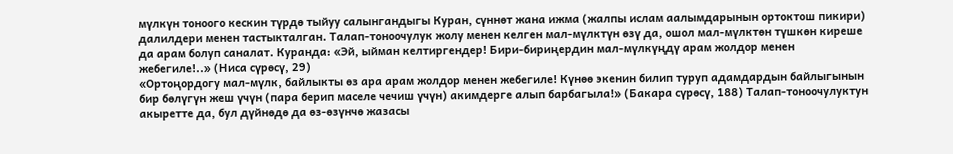мүлкүн тоноого кескин түрдө тыйуу салынгандыгы Куран, сүннөт жана ижма (жалпы ислам аалымдарынын ортоктош пикири) далилдери менен тастыкталган. Талап-тоноочулук жолу менен келген мал-мүлктүн өзү да, ошол мал-мүлктөн түшкөн киреше да арам болуп саналат. Куранда: «Эй, ыйман келтиргендер! Бири-бириңердин мал-мүлкүңдү арам жолдор менен жебегиле!..» (Ниса сүрөсү, 29)
«Ортоңордогу мал-мүлк, байлыкты өз ара арам жолдор менен жебегиле! Күнөө экенин билип туруп адамдардын байлыгынын бир бөлүгүн жеш үчүн (пара берип маселе чечиш үчүн) акимдерге алып барбагыла!» (Бакара сүрөсү, 188) Талап-тоноочулуктун акыретте да, бул дүйнөдө да өз-өзүнчө жазасы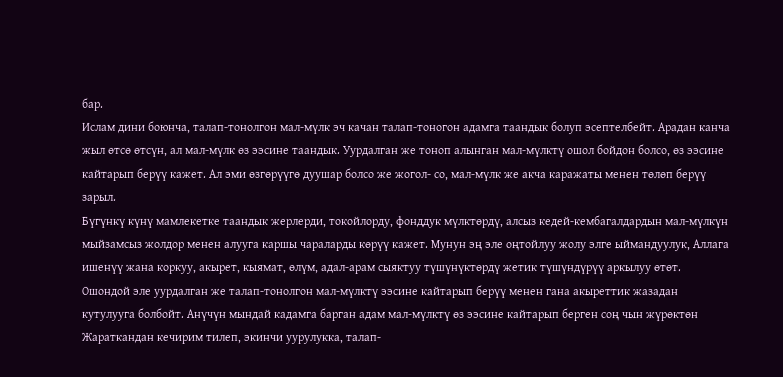бар.
Ислам дини боюнча, талап-тонолгон мал-мүлк эч качан талап-тоногон адамга таандык болуп эсептелбейт. Арадан канча жыл өтсө өтсүн, ал мал-мүлк өз ээсине таандык. Уурдалган же тоноп алынган мал-мүлктү ошол бойдон болсо, өз ээсине кайтарып берүү кажет. Ал эми өзгөрүүгө дуушар болсо же жогол- со, мал-мүлк же акча каражаты менен төлөп берүү зарыл.
Бүгүнкү күнү мамлекетке таандык жерлерди, токойлорду, фонддук мүлктөрдү, алсыз кедей-кембагалдардын мал-мүлкүн мыйзамсыз жолдор менен алууга каршы чараларды көрүү кажет. Мунун эң эле оңтойлуу жолу элге ыймандуулук, Аллага ишенүү жана коркуу, акырет, кыямат, өлүм, адал-арам сыяктуу түшүнүктөрдү жетик түшүндүрүү аркылуу өтөт.
Ошондой эле уурдалган же талап-тонолгон мал-мүлктү ээсине кайтарып берүү менен гана акыреттик жазадан кутулууга болбойт. Анүчүн мындай кадамга барган адам мал-мүлктү өз ээсине кайтарып берген соң чын жүрөктөн Жараткандан кечирим тилеп, экинчи уурулукка, талап-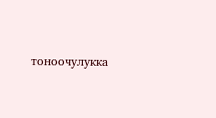тоноочулукка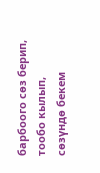барбоого сөз берип, тообо кылып, сөзүндө бекем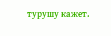турушу кажет.